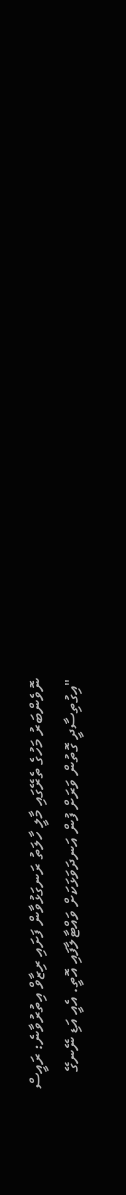ނޮވެންބަރު މަހުގެ ތެރޭގައި މާލީ ހާލަތު ރަނގަޅުވާން ފަށައި ރިޒާވް އިތުރުވާނެ: ރައީސް
"އިގުތިސާދީ ގޮތުން ވަރަށް ފުން އަނދަވަޅަކަށް ވައްޓާލާފައި އޮތީ. އެއީ އަޑި ނޭނގޭ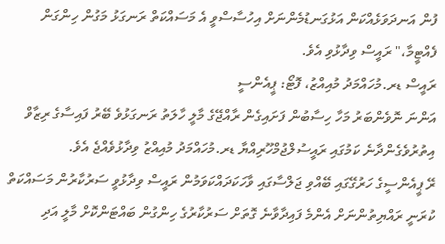ފުން އަނދަވަޅެއްކަން އަޅުގަނޑުމެންނަށް އިހުސާސްވީ އެ މަސައްކަތް ރަނގަޅު މަގުން ހިންގަން ފެއްޓީމާ،" ރައީސް ވިދާޅުވި އެވެ.
ރައީސް ޑރ.މުހައްމަދު މުއިއްޒު، ފޮޓޯ: ޕީއެންސީ
އަންނަ ނޮވެންބަރު މަހާ ހިސާބުން ފަށައިގެން ރާއްޖޭގެ މާލީ ހާލަތު ރަނގަޅުވެ ބޭރު ފައިސާގެ ރިޒާވް އިތުރުވެގެންދާނެ ކަމުގައި ރައީސުލްޖުމްހޫރިއްޔާ ޑރ.މުހައްމަދު މުއިއްޒު ވިދާޅުވެއްޖެ އެވެ.
ރޭ ޕީއެންސީގެ ހަރުގޭގައި ބޭއްވި ޖަލްސާގައި ވާހަކަދައްކަވަމުން ރައީސް ވިދާޅުވީ ސަރުކާރުން މަސައްކަތް ކުރަނީ ރައްޔިތުންނަށް އެންމެ ފައިދާވާނެ ގޮތަށް ސަރުކާރުގެ ހިންގުން ބައްޓަންކޮށް މާލީ އަދި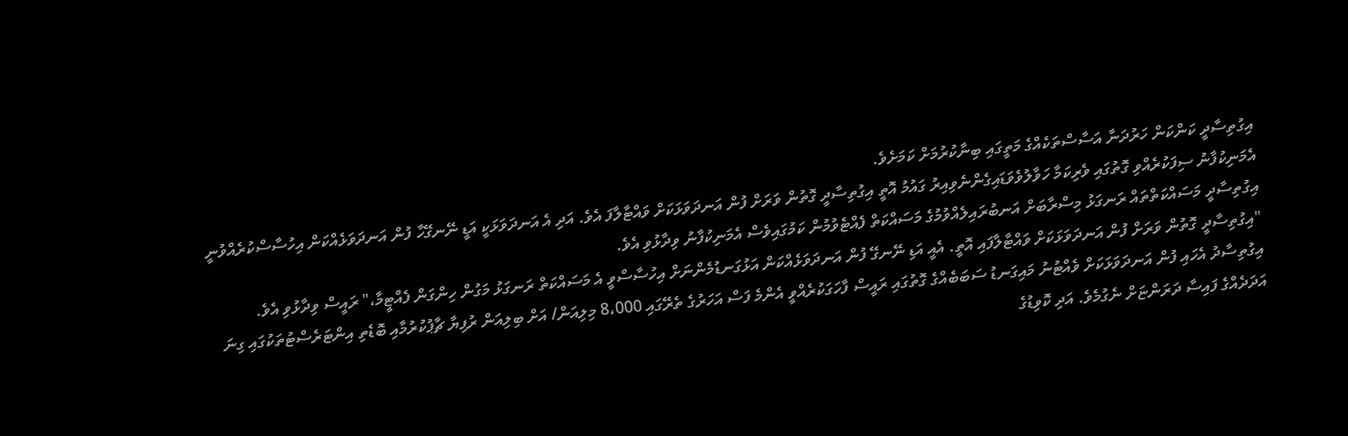އިގުތިސާދީ ކަންކަން ހަރުދަނާ އަސާސްތަކެއްގެ މަތީގައި ބިނާކުރުމަށް ކަމަށެވެ.
އެމަނިކުފާނު ސިފަކުރެއްވި ގޮތުގައި ވެރިކަމާ ހަވާލުވެވަޑައިގެންނެވިއިރު ގައުމު އޮތީ އިގުތިސާދީ ގޮތުން ވަރަށް ފުން އަނދަވަޅަކަށް ވައްޓާލާފަ އެވެ. އަދި އެ އަނދަވަޅަކީ އަޑީ ނޭނގޭހާ ފުން އަނދަވަޅެއްކަން އިހުސާސްކުރެއްވުނީ އިގުތިސާދީ މަސައްކަތްތައް ރަނގަޅު މިސްރާބަށް އަނބުރައިލެއްވުމުގެ މަސައްކަތް ފެއްޓެވުމުން ކަމުގައިވެސް އެމަނިކުފާނު ވިދާޅުވި އެވެ.
"އިގުތިސާދީ ގޮތުން ވަރަށް ފުން އަނދަވަޅަކަށް ވައްޓާލާފައި އޮތީ. އެއީ އަޑި ނޭނގޭ ފުން އަނދަވަޅެއްކަން އަޅުގަނޑުމެންނަށް އިހުސާސްވީ އެ މަސައްކަތް ރަނގަޅު މަގުން ހިންގަން ފެއްޓީމާ،" ރައީސް ވިދާޅުވި އެވެ.
އިގުތިސާދު އެހައި ފުން އަނދަވަޅަކަށް ވެއްޓުނު މައިގަނޑު ސަބަބެއްގެ ގޮތުގައި ރައީސް ފާހަގަކުރެއްވީ އެންމެ ފަސް އަހަރުގެ ތެރޭގައި 8،000 މިލިއަން/ އަށް ބިލިއަން ރުފިޔާ ޗާޕުކުރުމާއި ބޮޑެތި އިންޓަރެސްޓުތަކުގައި ގިނަ އަދަދެއްގެ ފައިސާ ދަރަންޏަށް ނެގުމެވެ. އަދި ކޮވިޑުގެ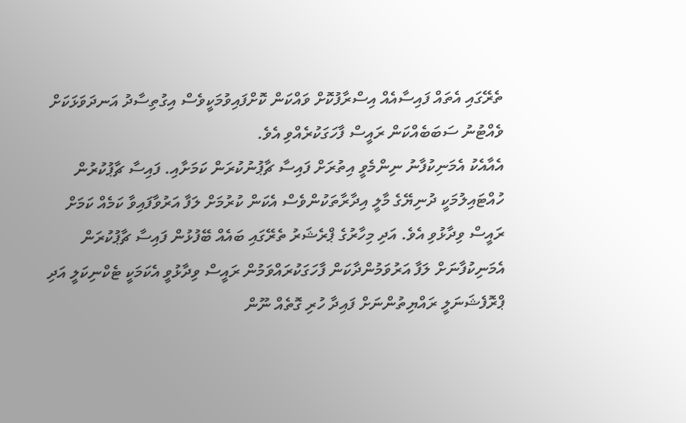ތެރޭގައި އެތައް ފައިސާއެއް އިސްރާފުކޮށް ވައްކަން ކޮށްފައިވުމަކީވެސް އިގުތިސާދު އަނދަވަޅަކަށް ވެއްޓުނު ސަބަބެއްކަން ރައީސް ފާހަގަކުރެއްވި އެވެ.
އެއާއެކު އެމަނިކުފާނު ނިންމެވީ އިތުރަށް ފައިސާ ޗާޕުނުކުރަން ކަމަށާއި. ފައިސާ ޗާޕުކުރުން ހުއްޓައިލުމަކީ ދުނިޔޭގެ މާލީ އިދާރާތަކުންވެސް އެކަން ކުރުމަށް ލަފާ އަރުވާފައިވާ ކަމެއް ކަމަށް ރައީސް ވިދާޅުވި އެވެ. އަދި މިހާރުގެ ޕްރެޝަރު ތެރޭގައި ބައެއް ބޭފުޅުން ފައިސާ ޗާޕުކުރަން އެމަނިކުފާނަށް ލަފާ އަރުވަމުންދާކަން ފާހަގަކުރައްވަމުން ރައީސް ވިދާޅުވީ އެކަމަކީ ޓެކްނިކަލީ އަދި ޕްރޮފެޝަނަލީ ރައްޔިތުންނަށް ފައިދާ ހުރި ގޮތެއް ނޫން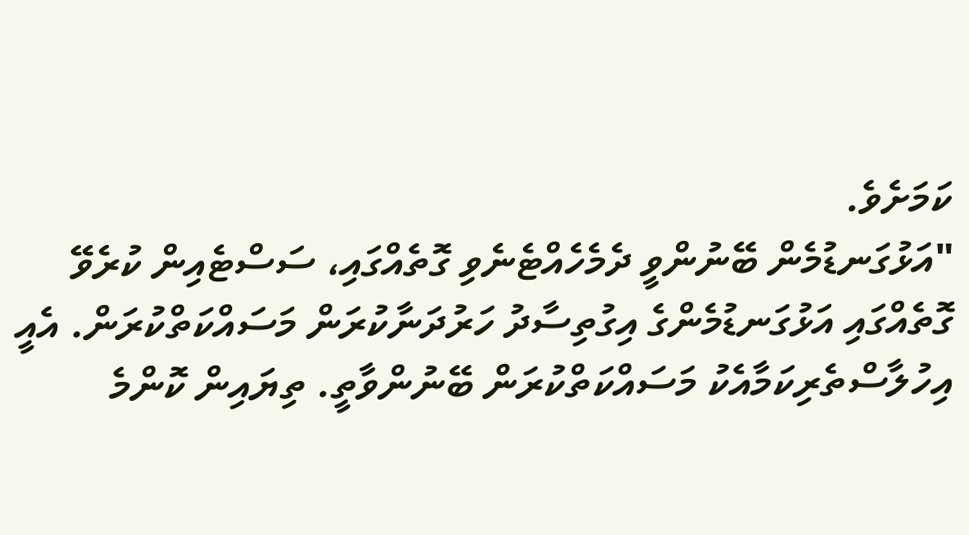ކަމަށެވެ.
"އަޅުގަނޑުމެން ބޭނުންވީ ދެމެހެއްޓެނެވި ގޮތެއްގައި، ސަސްޓެއިން ކުރެވޭ ގޮތެއްގައި އަޅުގަނޑުމެންގެ އިގުތިސާދު ހަރުދަނާކުރަން މަސައްކަތްކުރަން. އެއީ އިހުލާސްތެރިކަމާއެކު މަސައްކަތްކުރަން ބޭނުންވާތީ. ތިޔައިން ކޮންމެ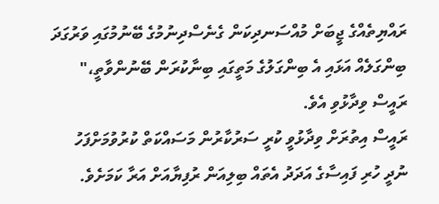ރައްޔިތެއްގެ ޖީބަށް މުއްސަނދިކަން ގެނެސްދިނުމުގެ ބޭނުމުގައި ވަރުގަދަ ބިންގަލެއް އަޅައި އެ ބިންގަލުގެ މަތީގައި ބިނާކުރަން ބޭނުންވާތީ،" ރައީސް ވިދާޅުވި އެވެ.
ރައީސް އިތުރަށް ވިދާޅުވީ ކުރީ ސަރުކާރުން މަސައްކަތް ކުރުވުމަށްފަހު ނުދީ ހުރި ފައިސާގެ އަދަދު އެތައް ބިލިއަން ރުފިޔާއަށް އަރާ ކަމަށެވެ.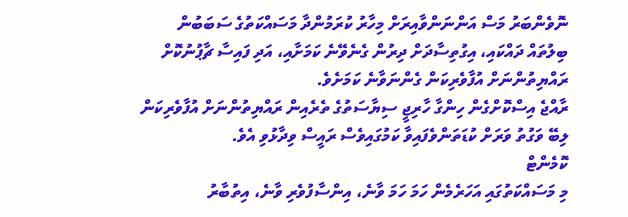ނޮވެންބަރު މަސް އަންނަންވާއިރަށް މިހާރު ކުރަމުންދާ މަސައްކަތުގެ ސަބަބުން ބިލުތައް ދައްކައި، އިގުތިސާދަށް ދިރުން ގެނެވޭނެ ކަމަށާއި، އަދި ފައިސާ ޗާޕުނުކޮށް ރައްޔިތުންނަށް އުފާވެރިކަން ގެންނަވާނެ ކަމަށެވެ.
ރާއްޖެ އިސްކޮށްގެން ހިންގާ ހާރިޖީ ސިޔާސަތުގެ ތެރެއިން ރައްޔިތުންނަށް އުފާވެރިކަން ލިބޭ ވަގުތު ވަރަށް ކުޑަތަންވެފައިވާ ކަމުގައިވެސް ރައީސް ވިދާޅުވި އެވެ.
ކޮމެންޓް
މި މަސައްކަތުގައި އަހަރެމެން ހަމަ ހަމަ ވާނެ، އިންސާފުވެރި ވާނެ، އިތުބާރު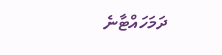ދަމަހައްޓާނެ